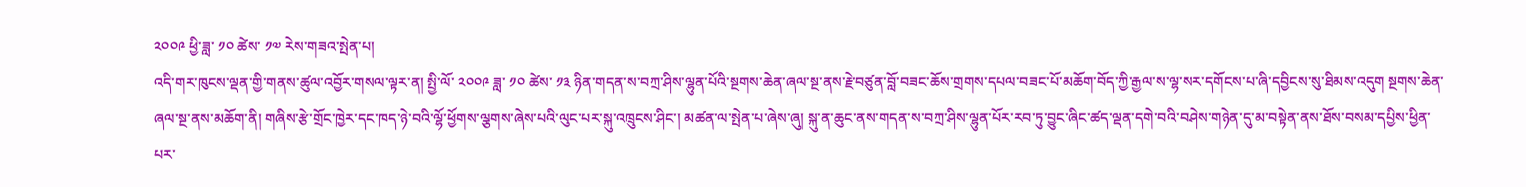༢༠༠༩ ཕྱི་ཟླ་ ༡༠ ཚེས་ ༡༧ རེས་གཟའ་སྤེན་པ།
འདི་གར་ཁུངས་ལྡན་གྱི་གནས་ཚུལ་འབྱོར་གསལ་ལྟར་ན། སྤྱི་ལོ་ ༢༠༠༩ ཟླ་ ༡༠ ཚེས་ ༡༣ ཉིན་གདན་ས་བཀྲ་ཤིས་ལྷུན་པོའི་སྔགས་ཆེན་ཞལ་སྔ་ནས་རྗེ་བཙུན་བློ་བཟང་ཆོས་གྲགས་དཔལ་བཟང་པོ་མཆོག་བོད་ཀྱི་རྒྱལ་ས་ལྷ་སར་དགོངས་པ་ཞི་དབྱིངས་སུ་ཐིམས་འདུག སྔགས་ཆེན་ཞལ་སྔ་ནས་མཆོག་ནི། གཞིས་རྩེ་གྲོང་ཁྱེར་དང་ཁད་ཉེ་བའི་ལྷོ་ཕྱོགས་ལྕགས་ཞེས་པའི་ལུང་པར་སྐུ་འཁྲུངས་ཤིང་། མཚན་ལ་སྤེན་པ་ཞེས་ཞུ། སྐུ་ན་ཆུང་ནས་གདན་ས་བཀྲ་ཤིས་ལྷུན་པོར་རབ་ཏུ་བྱུང་ཞིང་ཚད་ལྡན་དགེ་བའི་བཤེས་གཉེན་དུ་མ་བསྟེན་ནས་ཐོས་བསམ་དཔྱིས་ཕྱིན་པར་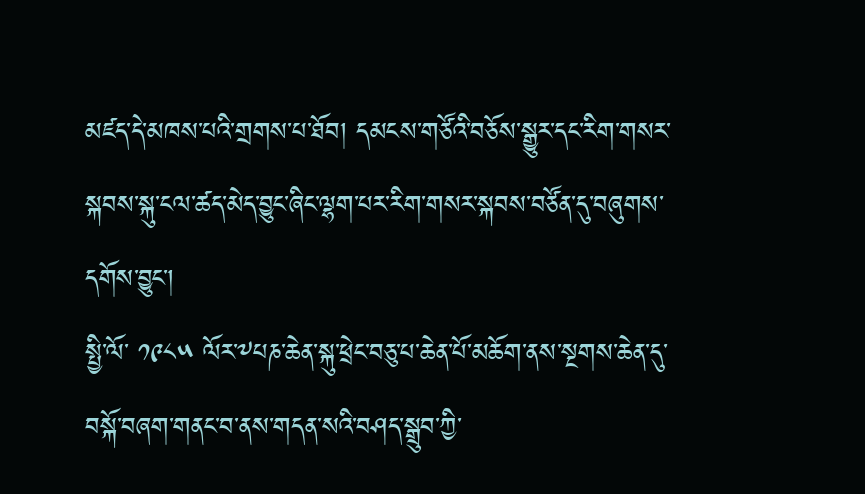མཛད་དེ་མཁས་པའི་གྲགས་པ་ཐོབ། དམངས་གཙོའི་བཅོས་སྒྱུར་དང་རིག་གསར་སྐབས་སྐུ་ངལ་ཚད་མེད་བྱུང་ཞིང་ལྷག་པར་རིག་གསར་སྐབས་བཙོན་དུ་བཞུགས་དགོས་བྱུང་།
སྤྱི་ལོ་ ༡༩༨༥ ལོར་༸པཎ་ཆེན་སྐུ་ཕྲེང་བཅུ་པ་ཆེན་པོ་མཆོག་ནས་སྔགས་ཆེན་དུ་བསྐོ་བཞག་གནང་བ་ནས་གདན་སའི་བཤད་སྒྲུབ་ཀྱི་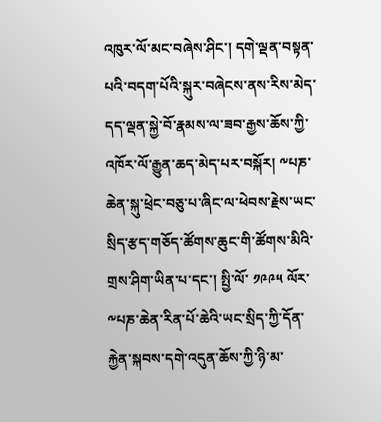འཁུར་ལོ་མང་བཞེས་ཤིང་། དགེ་ལྡན་བསྟན་པའི་བདག་པོའི་སྐུར་བཞེངས་ནས་རིས་མེད་དད་ལྡན་སྐྱེ་བོ་རྣམས་ལ་ཟབ་རྒྱས་ཆོས་ཀྱི་འཁོར་ལོ་རྒྱུན་ཆད་མེད་པར་བསྐོར། ༸པཎ་ཆེན་སྐུ་ཕྲེང་བཅུ་པ་ཞིང་ལ་ཕེབས་རྗེས་ཡང་སྲིད་རྩད་གཅོད་ཚོགས་ཆུང་གི་ཚོགས་མིའི་གྲས་ཤིག་ཡིན་པ་དང་། སྤྱི་ལོ་ ༡༩༩༥ ལོར་༸པཎ་ཆེན་རིན་པོ་ཆེའི་ཡང་སྲིད་ཀྱི་དོན་རྐྱེན་སྐབས་དགེ་འདུན་ཆོས་ཀྱི་ཉི་མ་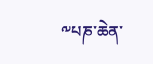༸པཎ་ཆེན་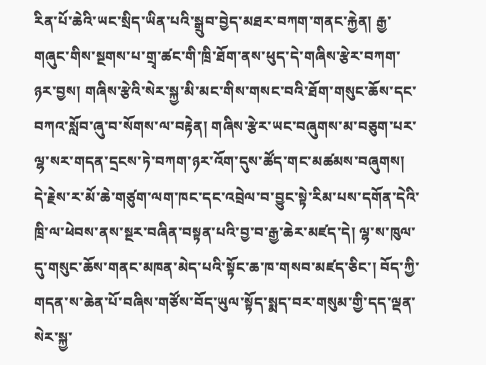རིན་པོ་ཆེའི་ཡང་སྲིད་ཡིན་པའི་སྒྲུབ་བྱེད་མཐར་བཀག་གནང་རྐྱེན། རྒྱ་གཞུང་གིས་སྔགས་པ་གྲྭ་ཚང་གི་ཁྲི་ཐོག་ནས་ཕུད་དེ་གཞིས་རྩེར་བཀག་ཉར་བྱས། གཞིས་རྩེའི་སེར་སྐྱ་མི་མང་གིས་གསང་བའི་ཐོག་གསུང་ཆོས་དང་བཀའ་སློབ་ཞུ་བ་སོགས་ལ་བརྟེན། གཞིས་རྩེར་ཡང་བཞུགས་མ་བཅུག་པར་ལྷ་སར་གདན་དྲངས་ཏེ་བཀག་ཉར་འོག་དུས་ཚོད་གང་མཚམས་བཞུགས། དེ་རྗེས་ར་མོ་ཆེ་གཙུག་ལག་ཁང་དང་འབྲེལ་བ་བྱུང་སྟེ་རིམ་པས་དགོན་དེའི་ཁྲི་ལ་ཕེབས་ནས་སྔར་བཞིན་བསྟན་པའི་བྱ་བ་རྒྱ་ཆེར་མཛད་དེ། ལྷ་ས་ཁུལ་དུ་གསུང་ཆོས་གནང་མཁན་མེད་པའི་སྟོང་ཆ་ཁ་གསབ་མཛད་ཅིང་། བོད་ཀྱི་གདན་ས་ཆེན་པོ་བཞིས་གཙོས་བོད་ཡུལ་སྟོད་སྨད་བར་གསུམ་གྱི་དད་ལྡན་སེར་སྐྱ་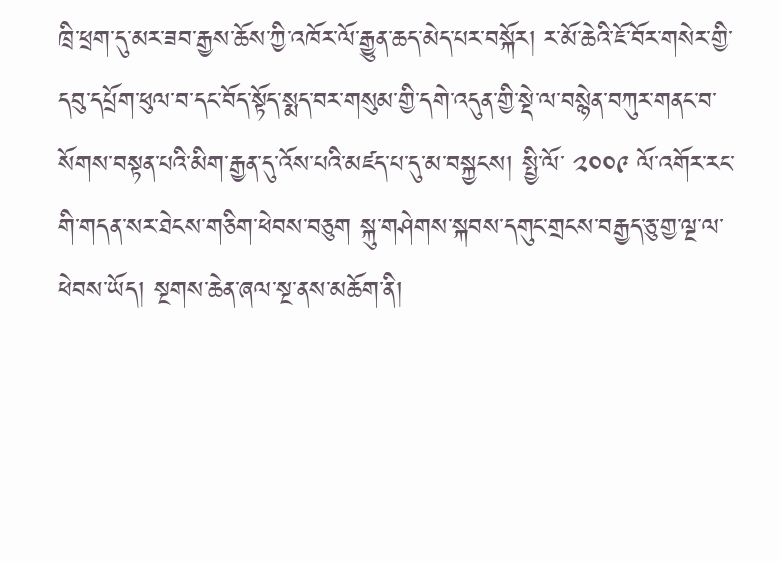ཁྲི་ཕྲག་དུ་མར་ཟབ་རྒྱས་ཆོས་ཀྱི་འཁོར་ལོ་རྒྱུན་ཆད་མེད་པར་བསྐོར། ར་མོ་ཆེའི་ཇོ་བོར་གསེར་གྱི་དབུ་དཔྲོག་ཕུལ་བ་དང་བོད་སྟོད་སྨད་བར་གསུམ་གྱི་དགེ་འདུན་གྱི་སྡེ་ལ་བསྙེན་བཀུར་གནང་བ་སོགས་བསྟན་པའི་མིག་རྒྱན་དུ་འོས་པའི་མཛད་པ་དུ་མ་བསྐྱངས། སྤྱི་ལོ་ ༢༠༠༩ ལོ་འགོར་རང་གི་གདན་སར་ཐེངས་གཅིག་ཕེབས་བཅུག སྐུ་གཤེགས་སྐབས་དགུང་གྲངས་བརྒྱད་ཅུ་གྱ་ལྔ་ལ་ཕེབས་ཡོད། སྔགས་ཆེན་ཞལ་སྔ་ནས་མཆོག་ནི།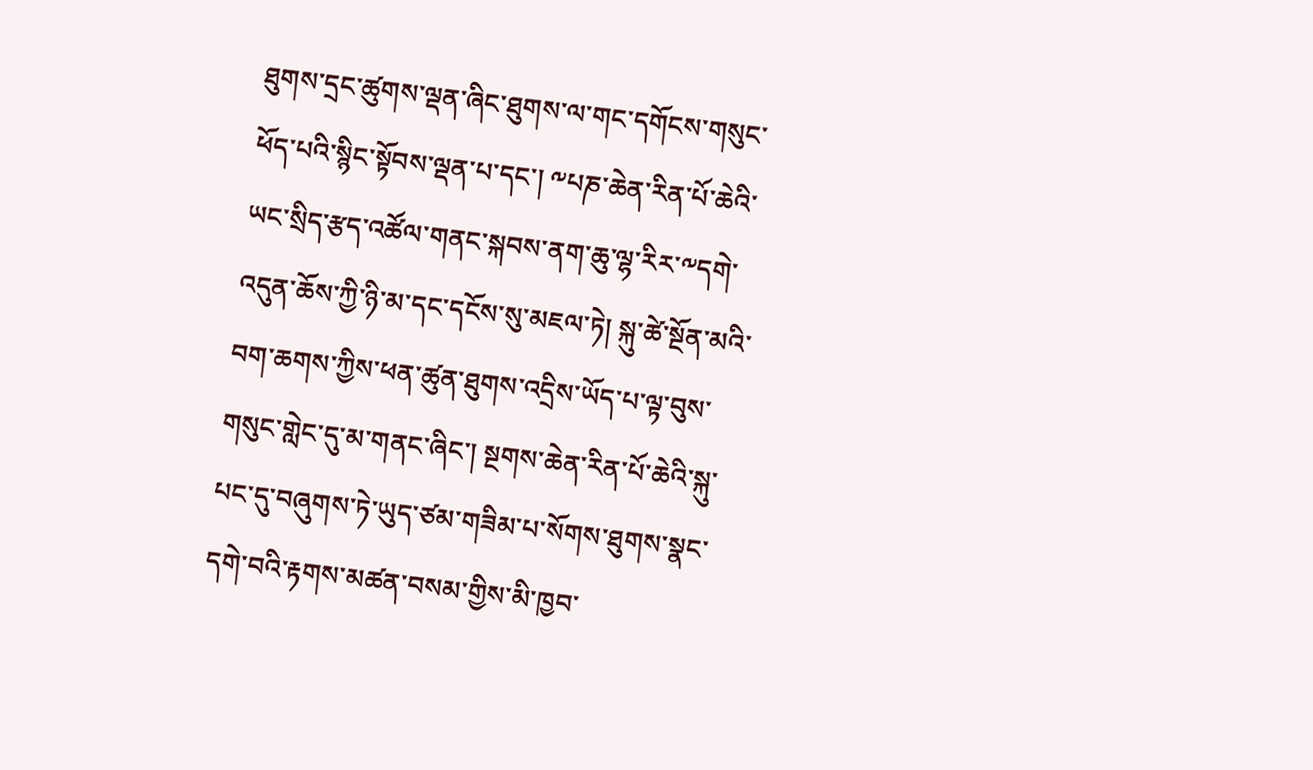ཐུགས་དྲང་ཚུགས་ལྡན་ཞིང་ཐུགས་ལ་གང་དགོངས་གསུང་ཕོད་པའི་སྙིང་སྟོབས་ལྡན་པ་དང་། ༸པཎ་ཆེན་རིན་པོ་ཆེའི་ཡང་སྲིད་རྩད་འཚོལ་གནང་སྐབས་ནག་ཆུ་ལྷ་རིར་༸དགེ་འདུན་ཆོས་ཀྱི་ཉི་མ་དང་དངོས་སུ་མཇལ་ཏེ། སྐུ་ཚེ་སྔོན་མའི་བག་ཆགས་ཀྱིས་ཕན་ཚུན་ཐུགས་འདྲིས་ཡོད་པ་ལྟ་བུས་གསུང་གླེང་དུ་མ་གནང་ཞིང་། སྔགས་ཆེན་རིན་པོ་ཆེའི་སྐུ་པང་དུ་བཞུགས་ཏེ་ཡུད་ཙམ་གཟིམ་པ་སོགས་ཐུགས་སྣང་དགེ་བའི་རྟགས་མཚན་བསམ་གྱིས་མི་ཁྱབ་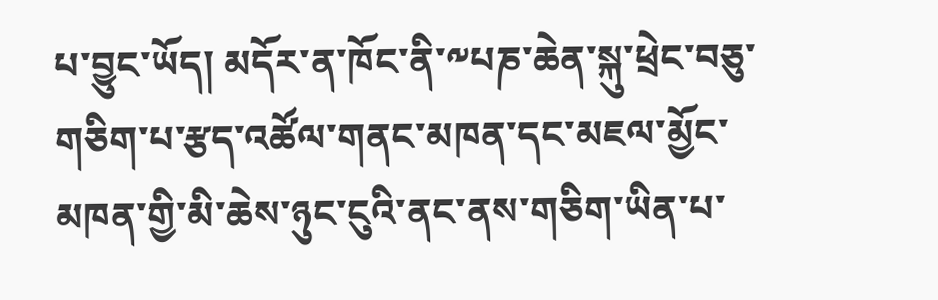པ་བྱུང་ཡོད། མདོར་ན་ཁོང་ནི་༸པཎ་ཆེན་སྐུ་ཕྲེང་བཅུ་གཅིག་པ་རྩད་འཚོལ་གནང་མཁན་དང་མཇལ་མྱོང་མཁན་གྱི་མི་ཆེས་ཉུང་ངུའི་ནང་ནས་གཅིག་ཡིན་པ་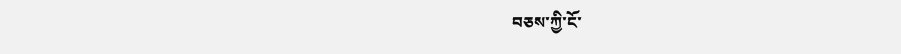བཅས་ཀྱི་ངོ་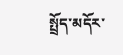སྤྲོད་མདོར་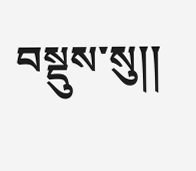བསྡུས་སུ།།